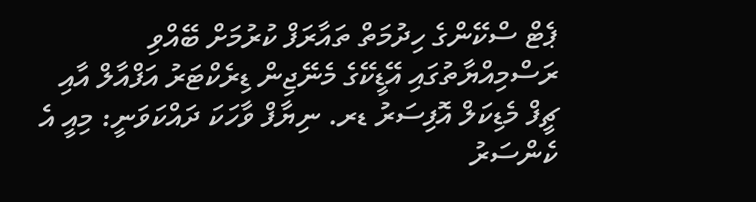ޕެޓް ސްކޭންގެ ހިދުމަތް ތައާރަފް ކުރުމަށް ބޭއްވި ރަސްމިއްޔާތުގައި އޭޑީކޭގެ މެނޭޖިން ޑިރެކްޓަރު އަފްއާލް އާއި ޗީފް މެޑިކަލް އޮފިސަރު ޑރ. ނިޔާފް ވާހަކަ ދައްކަވަނީ: މިއީ އެ ކެންސަރު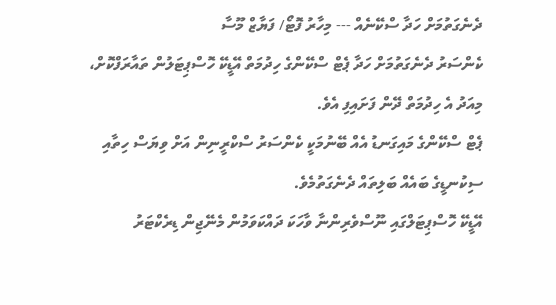ދެނެގަތުމަށް ހަދާ ސްކޭނެއް --- މިހާރު ފޮޓޯ/ ފަޔާޒް މޫސާ
ކެންސަރު ދެނެގަތުމަށް ހަދާ ޕެޓް ސްކޭންގެ ހިދުމަތް އޭޑީކޭ ހޮސްޕިޓަލުން ތައާރަފްކޮށް، މިއަދު އެ ހިދުމަތް ދޭން ފަށައިފި އެވެ.
ޕެޓް ސްކޭންގެ މައިގަނޑު އެއް ބޭނުމަކީ ކެންސަރު ސްކްރީނިން އަށް ވިޔަސް ހިތާއި ސިކުނޑީގެ ބައެއް ބަލިތައް ދެނެގަތުމެވެ.
އޭޑީކޭ ހޮސްޕިޓަލްގައި ނޫސްވެރިންނާ ވާހަކަ ދައްކަވަމުން މެނޭޖިން ޑިރެކްޓަރު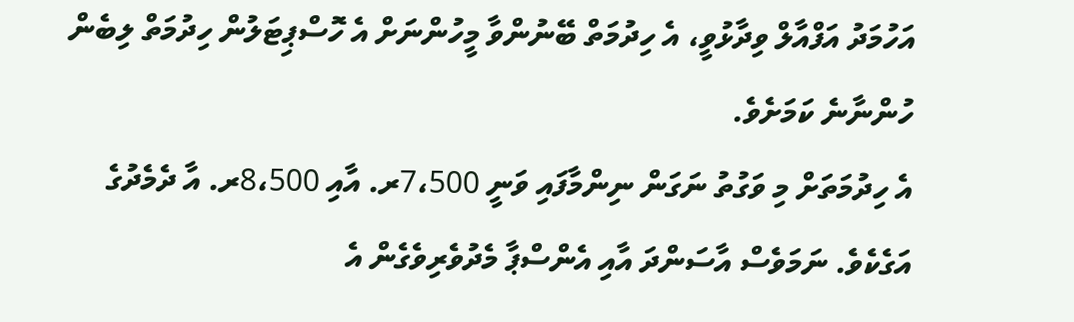އަހުމަދު އަފްއާލް ވިދާޅުވީ، އެ ހިދުމަތް ބޭނުންވާ މީހުންނަށް އެ ހޮސްޕިޓަލުން ހިދުމަތް ލިބެން ހުންނާނެ ކަމަށެވެ.
އެ ހިދުމަތަށް މި ވަގުތު ނަގަން ނިންމާފައި ވަނީ 7،500ރ. އާއި 8،500ރ. އާ ދެމެދުގެ އަގެކެވެ. ނަމަވެސް އާސަންދަ އާއި އެންސްޕާ މެދުވެރިވެގެން އެ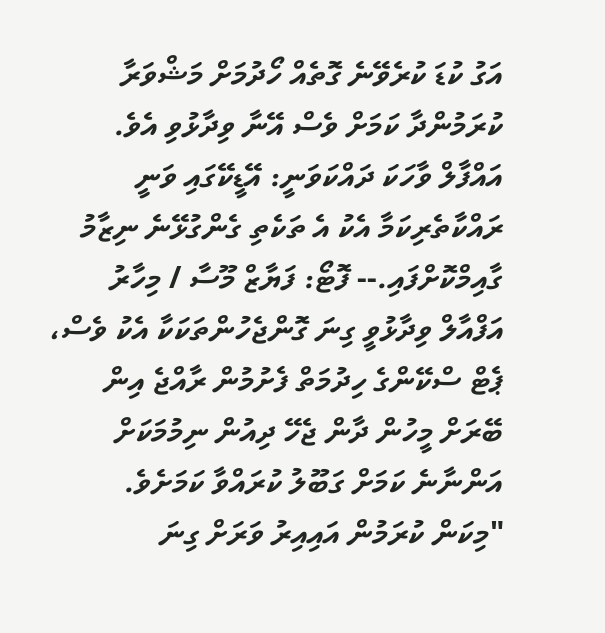އަގު ކުޑަ ކުރެވޭނެ ގޮތެއް ހޯދުމަށް މަޝްވަރާ ކުރަމުންދާ ކަމަށް ވެސް އޭނާ ވިދާޅުވި އެވެ.
އައްފާލް ވާހަކަ ދައްކަވަނީ: އޭޑީކޭގައި ވަނީ ރައްކާތެރިކަމާ އެކު އެ ތަކެތި ގެންގުޅޭނެ ނިޒާމު ގާއިމްކޮށްފައި.-- ފޮޓޯ: ފަޔާޒް މޫސާ / މިހާރު
އަފްއާލް ވިދާޅުވީ ގިނަ ގޮންޖެހުންތަކަކާ އެކު ވެސް، ޕެޓް ސްކޭންގެ ހިދުމަތް ފެށުމުން ރާއްޖެ އިން ބޭރަށް މީހުން ދާން ޖެހޭ ދިއުން ނިމުމަކަށް އަންނާނެ ކަމަށް ގަބޫލު ކުރައްވާ ކަމަށެވެ.
"މިކަން ކުރަމުން އައިއިރު ވަރަށް ގިނަ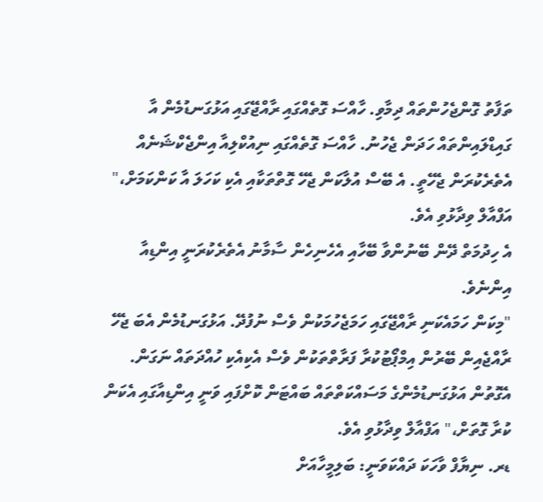ތަފާތު ގޮންޖެހުންތައް ދިމާވި. ހާއްސަ ގޮތެއްގައި ރާއްޖޭގައި އަޅުގަނޑުމެން އާ ގައިޑްލައިންތައް ހަދަން ޖެހުނު. ހާއްސަ ގޮތެއްގައި ނިއުކްލިއާ އިންޖެކްޝަނެއް އެތެރެކުރަން ޖެހޭތީ. އެ ބޭސް އުލާކަން ޖެހޭ ގޮތްތަކާއި އެކި ކަހަލަ އާ ކަންކަމަށް،" އަފްއާލް ވިދާޅުވި އެވެ.
އެ ހިދުމަތް ދޭން ބޭނުންވާ ބޭހާއި އެހެނިހެން ސާމާނު އެތެރެކުރަނީ އިންޑިއާ އިންނެވެ.
"މިކަން ހަމައެކަނި ރާއްޖޭގައި ހަމަޖެހުމަކުން ވެސް ނުފުދޭ. އަޅުގަނޑުމެން އެބަ ޖެހޭ ރާއްޖެއިން ބޭރުން އިމްޕޯޓުކުރާ ފަރާތްތަކުން ވެސް އެކިއެކި ހުއްދަތައް ނަގަން. އެގޮތުން އަޅުގަނޑުމެންގެ މަސައްކަތްތައް ބައްޓަން ކޮށްފައި ވަނީ އިންޑިއާގައި އެކަން ކުރާ ގޮތަށް،" އަފްއާލް ވިދާޅުވި އެވެ.
ޑރ. ނިޔާފް ވާހަކަ ދައްކަވަނީ: ބަލިމީހާއަށް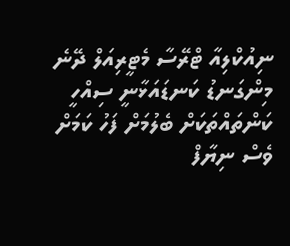ނިއުކްލިއާ ޓްރޭސާ މެޓީރިއަލް ދޭނެ މިންގަނޑު ކަނޑައަޅާނީ ސިއްހީ ކަންތައްތަކަށް ބެލުމަށް ފަހު ކަމަށް ވެސް ނިޔާފް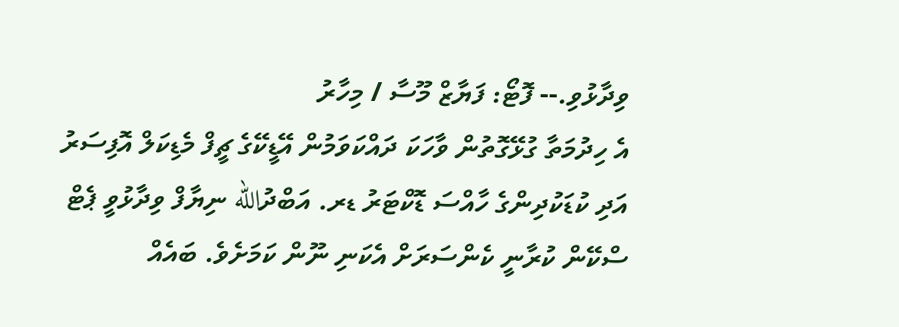ވިދާޅުވި.-- ފޮޓޯ: ފަޔާޒް މޫސާ / މިހާރު
އެ ހިދުމަތާ ގުޅޭގޮތުން ވާހަކަ ދައްކަވަމުން އޭޑީކޭގެ ޗީފް މެޑިކަލް އޮފިސަރު އަދި ކުޑަކުދިންގެ ހާއްސަ ޑޮކްޓަރު ޑރ. އަބްދުالله ނިޔާފް ވިދާޅުވީ ޕެޓް ސްކޭން ކުރާނީ ކެންސަރަށް އެކަނި ނޫން ކަމަށެވެ. ބައެއް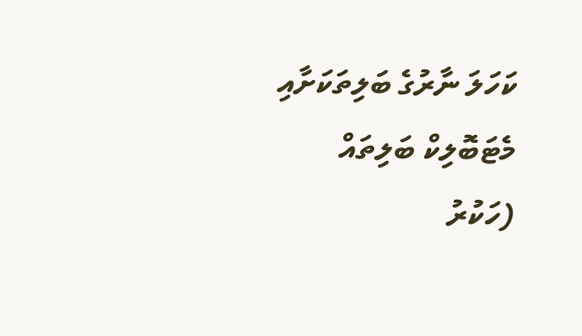ކަހަލަ ނާރުގެ ބަލިތަކަށާއި މެޓަބޮލިކް ބަލިތައް (ހަކުރު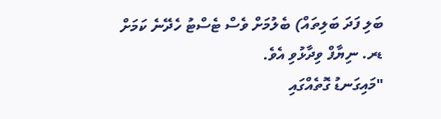ބަލި ފަދަ ބަލިތައް) ބެލުމަށް ވެސް ޓެސްޓު ހެދޭނެ ކަމަށް ޑރ. ނިޔާފް ވިދާޅުވި އެވެ.
"މައިގަނޑު ގޮތެއްގައި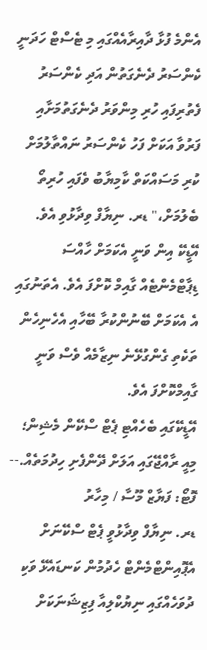އެންމެ ފުޅާ ދާއިރާއެއްގައި މި ޓެސްޓް ހަދަނީ ކެންސަރު ދެނެގަތުން އަދި ކެންސަރު ފެތުރިފައި ހުރި މިންވަރު ދެނެގަތުމަށާއި ފަރުވާ އަކަށް ފަހު ކެންސަރު ނައްތާލުމަށް ކުރި މަސައްކަތް ކާމިޔާބު ވެފައި ހުރިތޯ ބެލުމަށް،" ޑރ. ނިޔާފް ވިދާޅުވި އެވެ.
އޭޑީކޭ އިން ވަނީ އެކަމަށް ހާއްސަ ޑިޕާޓްމެންޓެއް ގާއިމް ކޮށްފަ އެވެ. އެތަނުގައި އެ އެކަމަށް ބޭނުންކުރާ ބޭހާއި އެހެނިހެން ތަކެތި ގެންގުޅޭނެ ނިޒާމެއް ވެސް ވަނީ ގާއިމްކޮށްފަ އެވެ.
އޭޑީކޭގައި ބެހެއްޓި ޕެޓް ސްކޭން މެޝިން؛ މިއީ ރާއްޖޭގައި އަލަށް ދޭންފެށި ހިދުމަތެއް.-- ފޮޓޯ: ފަޔާޒް މޫސާ / މިހާރު
ޑރ. ނިޔާފް ވިދާޅުވީ ޕެޓް ސްކޭނަށް އެޕޮއިންޓްމެންޓް ހެދުމުން ކަނޑައެޅޭ ވަކި ދުވަހެއްގައި ނިޔުކްލިއާ ފިޒިޝަނަކަށް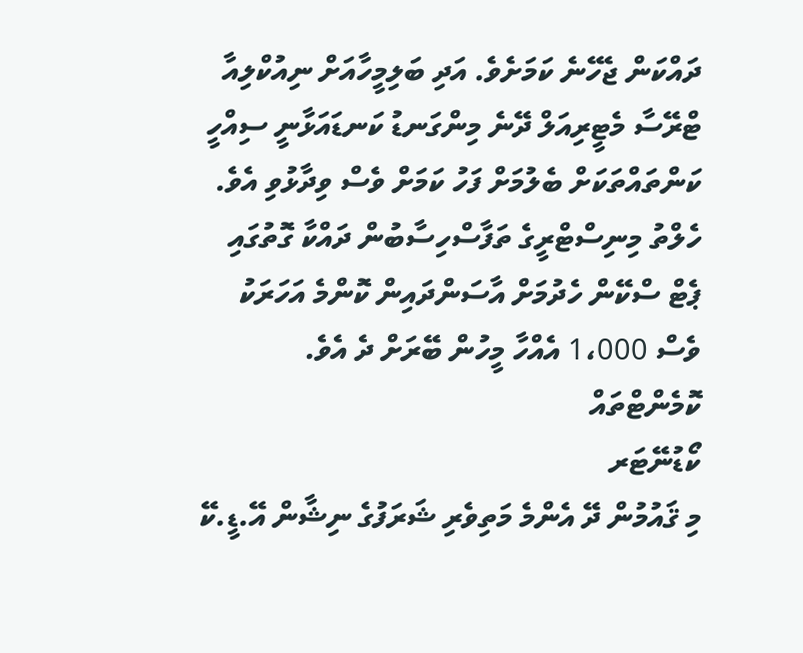ދައްކަން ޖެހޭނެ ކަމަށެވެ. އަދި ބަލިމީހާއަށް ނިއުކްލިއާ ޓްރޭސާ މެޓީރިއަލް ދޭނެ މިންގަނޑު ކަނޑައަޅާނީ ސިއްހީ ކަންތައްތަކަށް ބެލުމަށް ފަހު ކަމަށް ވެސް ވިދާޅުވި އެވެ.
ހެލްތު މިނިސްޓްރީގެ ތަފާސްހިސާބުން ދައްކާ ގޮތުގައި ޕެޓް ސްކޭން ހެދުމަށް އާސަންދައިން ކޮންމެ އަހަރަކު ވެސް 1،000 އެއްހާ މީހުން ބޭރަށް ދެ އެވެ.
ކޮމެންޓްތައް
ކޯޑުނޭޓަރ
މި ޤައުމުން ދޭ އެންމެ މަތިވެރި ޝަރަފުގެ ނިޝާން އޭ.ޑީ.ކޭ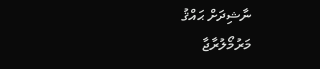ނާޝިދަށް ޙައްޤު
މަރުމޯލުރާޖާ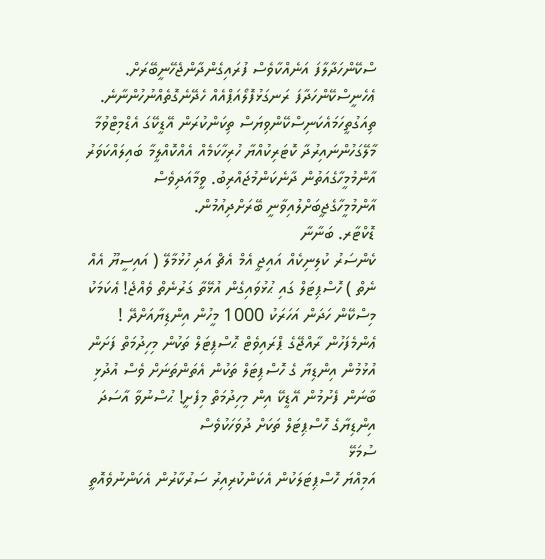ސްކޭންހަދާލާފަ އަނެއްކާވެސް ފުރައިގެންދާންޖެހޭނީބޭރަށް. ޢެހެނީސްކޭންހަދާފަ ރަނގަޅުފޮލޯއަޕްއެއް ހެދޭނެގޮތެއްނުހުންނާނެ. ތިއަގުތީހަމައެކަނިސްކޭންވިޔަސް ތިކަންކުރަން އޭޑީކޭގަ އެޑްމިޓްވުމާ މާލޭގަހުންނައިރުދާ ކޮޓަރިކުއްޔާ ހުރިހާކަމެއް އެއްކޮއްލީމާ ބައިލައްކަވަރު އާންމުމީހާގެއަތުން ދާނެކަންމުޖައްރިބު. ވީމާއަދިވެސް އާންމުމީހާގެޖީބަށްލުއިވާނީ ބޭރަށްދިއުމުން.
ޑޮކްޓާރ. ބަނާނާ
ކެންސަރު ކުލިނިކެއް އައިޖީ އެމް އެޗް އަދި ހުޅުމާލޭ ( އައިސީޔޫ އެއް ނެތް ) ހޮސްޕިޓަލް ގައި ޙުޅުވައިގެން އުޅޭތާ ގަރުނެތް ވެއްޖެ! ޢެކަމަކު މިސްކޭން ހަދަން އަހަރަކު 1000 މީހުން އިންޑިޔާއަށްދޭ ! ޢެންމެފަހުން ރާއްޖޭގެ ޕްރައިވެޓް ޙޮސްޕިޓަލް ތަކުން މިހިދުމަތް ފަށަން އުޅުމުން އިންޑިޔާ ގެ ހޮސްޕިޓަލް ތަކުން އެތަންތަނަށް ވެސް އުދުޅި ބާނަން ފެށުމުން އޭޑީކޭ އިން މިހިދުމަތް މިފެށީ! ޙުސްނުވާ އާސަދަ އިންޑިޔާގެ ހޮސްޕިޓަލް ތަކަށް ދުވަހަކުވެސް
ސުމަޅޭ
އަމިއްޔަ ހޮސްޕިޓަލަކުން އެކަންކުރިއިރު ސަރުކާރުން އެކަންނުވެއޮތީ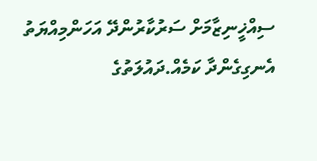ސިއްޚީނިޒާމަށް ސަރުކާރުންދޭ އަހަންމިއްޔަތު އެނގިގެންދާ ކަމެއް.ދައުލަތުގެ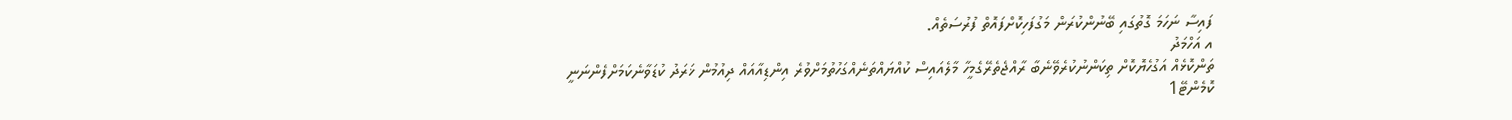ފައިސާ ނަހަމަ ގޮތުގައި ބޭނުންކުރަން މަގުފަހިކޮށްފައޮތް ފުރުސަތެއް.
އ އަހްމަދު
ތަންކޮޅެއް އަގުހެޔޮކޮށް ތިކަންނުކުރެވޭނެބާ ރާއްޖެތެރޭގެމީހާ މާލެއައިސް ކުއްޔައްތަނެއްގަހުތުމަށްވުރެ އިންޑިއާއައް ދިއުމުން ޚަރަދު ކުޑަވާނެކަމަށްފެންނަނީ
ކޮމެންޓޭ1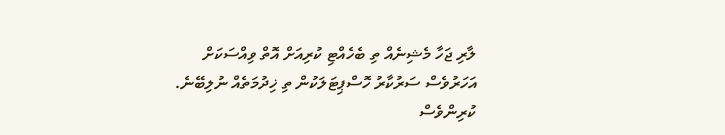ލާރި ޖަހާ މެޝިނެއް ތި ބެހެއްޓި ކުރިއަށް އޮތް ވިއްސަކަށް އަހަރުވެސް ސަރުކާރު ހޮސްޕިޓަލަކުން ތި ޚިދުމަތެއް ނުލިބޭނެ. ކުރިންވެސް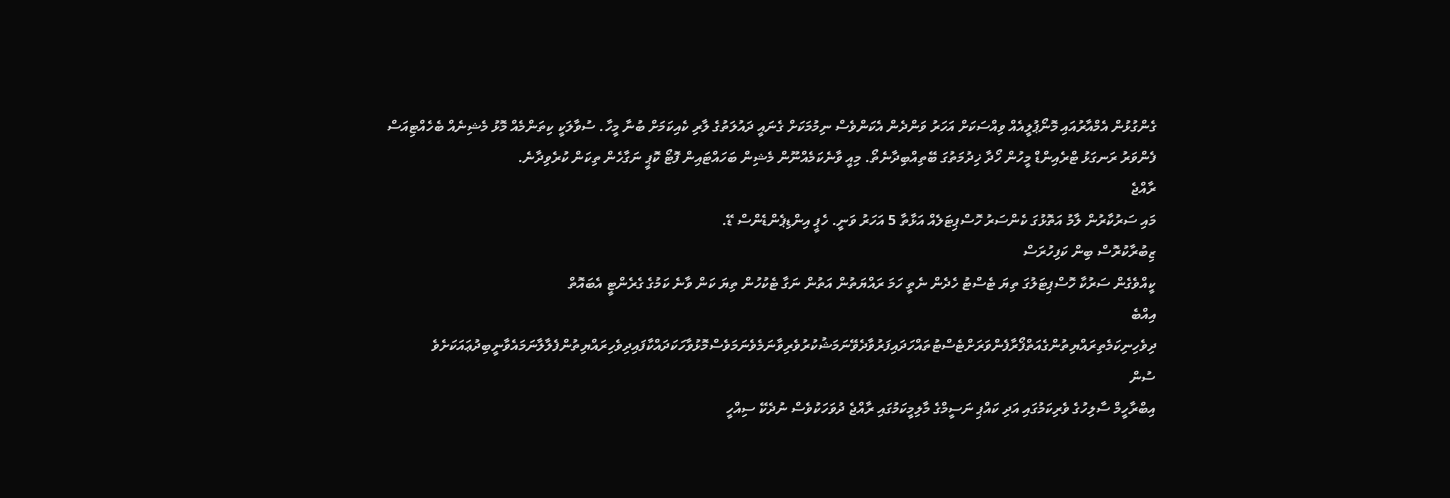ގެންގުޅުން އެމްއާރުއައި މޮނޯޕުލީއެއް ވިއްސަކަށް އަހަރު ވަންދެން އެކަންވެސް ނިމުމަކަށް ގެނައީ ދައުލަތުގެ ލާރި ކެއިކަމަށް ބުނާ މީހާ. ސުވާލަކީ ކިތަންމެއް މޮޅު މެޝިނެއް ބެހެއްޓިއަސް ފެންވަރު ރަނގަޅު ޓްރެއިންޑް މީހުން ހޯދާ ޚިދުމަތުގަ ބޭތިއްބިދާނެތޯ. މިއީ ވާނެކަމެއްނޫން މެޝިން ބަހައްޓައިން ފޮޓޯ ކޮޕީ ނަގާހެން ތިކަން ކުރެވިދާނެ.
ރާއްޖެ
މައި ސަރުކާރުން ލާމު އަތޮޅުގަ ކެންސަރު ހޮސްޕިޓަލެއް އަޅާތާ 5 އަހަރު ވަނީ. ހެޕީ އިންޑިޕެންޑެންސް ޑޭ.
ޒިބުރާކުރޮސް ބިން ކަފިހުރަސް
ކީއްވެގެން ސަރުކާ ހޮސްޕިޓަލުގަ ތިޔަ ޓެސްޓު ހެދެން ނެތީ ހަމަ ރައްޔަތުން އަތުން ނަގާ ޓެކުހުން ތިޔަ ކަން ވާނެ ކަމުގެ ގެރެންޓީ އެބައޮތް
އިއްބެ
ދިވެހިނިކަމެތިރައްޔިތުންގެއަތްފޯރާފެންވަރަށްޓެސްޓުތައްހަދައިފަރުވާދެވޭނަމަޝުކުރުވެރިވާނަމެވެނަމަވެސްމޮޅުވާހަކަދައްކާފައިދިވެހިރައްޔިތުންފެލާލާނަމައެވާނީބިދުޢައަކަށެވެ
ސުން
އިބްރާހީމް ސާލިހުގެ ވެރިކަމުގައި އަދި ކައްޕި ނަސީމްގެ މާލިމީކަމުގައި ރާއްޖެ ދުވަހަކުވެސް ނުދެކޭ ސިއްހީ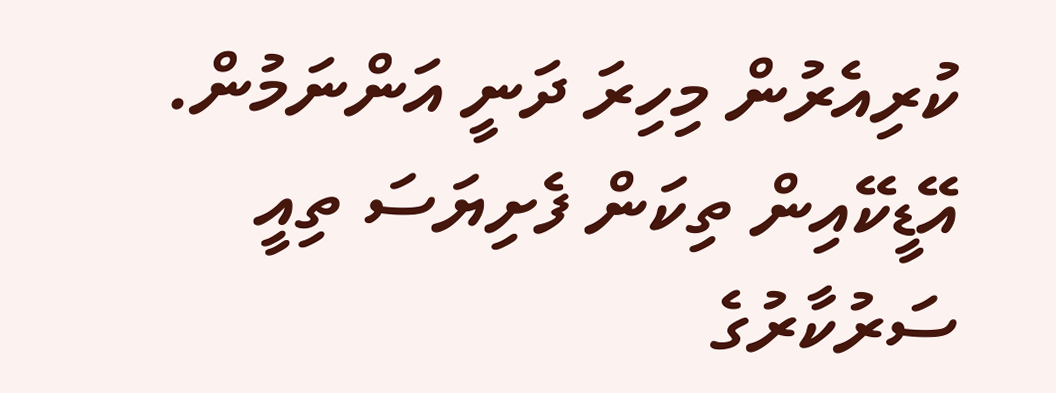ކުރިއެރުން މިހިރަ ދަނީ އަންނަމުން. އޭޑީކޭއިން ތިކަން ފެށިޔަސަ ތިއީ ސަރުކާރުގެ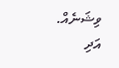ވިޝަނެއް. އަދި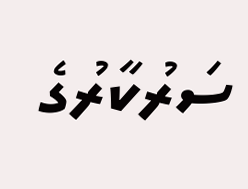ސަރުކާރުގެ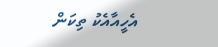އެހީއާއެކު ތިކަން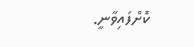ކޮށްފައިވާނީ.